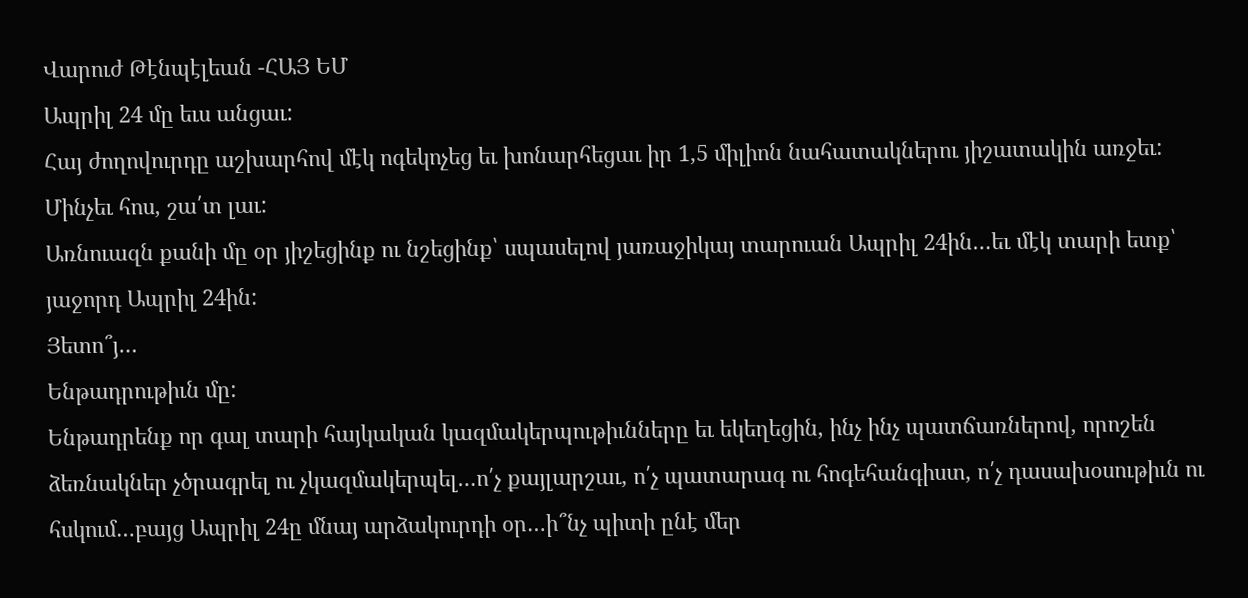Վարուժ Թէնպէլեան -ՀԱՅ ԵՄ
Ապրիլ 24 մը եւս անցաւ:
Հայ ժողովուրդը աշխարհով մէկ ոգեկոչեց եւ խոնարհեցաւ իր 1,5 միլիոն նահատակներու յիշատակին առջեւ:
Մինչեւ հոս, շա՛տ լաւ:
Առնուազն քանի մը օր յիշեցինք ու նշեցինք՝ սպասելով յառաջիկայ տարուան Ապրիլ 24ին…եւ մէկ տարի ետք՝ յաջորդ Ապրիլ 24ին:
Յետո՞յ…
Ենթադրութիւն մը:
Ենթադրենք որ գալ տարի հայկական կազմակերպութիւնները եւ եկեղեցին, ինչ ինչ պատճառներով, որոշեն ձեռնակներ չծրագրել ու չկազմակերպել…ո՛չ քայլարշաւ, ո՛չ պատարագ ու հոգեհանգիստ, ո՛չ դասախօսութիւն ու հսկում…բայց Ապրիլ 24ը մնայ արձակուրդի օր…ի՞նչ պիտի ընէ մեր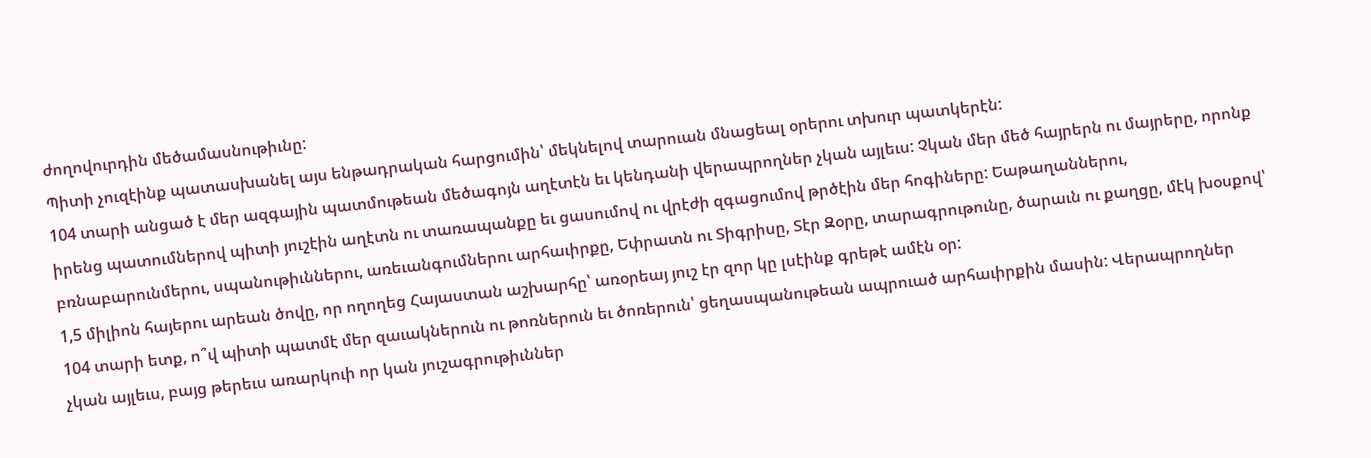ժողովուրդին մեծամասնութիւնը:
Պիտի չուզէինք պատասխանել այս ենթադրական հարցումին՝ մեկնելով տարուան մնացեալ օրերու տխուր պատկերէն:
104 տարի անցած է մեր ազգային պատմութեան մեծագոյն աղէտէն եւ կենդանի վերապրողներ չկան այլեւս: Չկան մեր մեծ հայրերն ու մայրերը, որոնք իրենց պատումներով պիտի յուշէին աղէտն ու տառապանքը եւ ցասումով ու վրէժի զգացումով թրծէին մեր հոգիները: Եաթաղաններու, բռնաբարունմերու, սպանութիւններու, առեւանգումներու արհաւիրքը, Եփրատն ու Տիգրիսը, Տէր Զօրը, տարագրութունը, ծարաւն ու քաղցը, մէկ խօսքով՝ 1,5 միլիոն հայերու արեան ծովը, որ ողողեց Հայաստան աշխարհը՝ առօրեայ յուշ էր զոր կը լսէինք գրեթէ ամէն օր:
104 տարի ետք, ո՞վ պիտի պատմէ մեր զաւակներուն ու թոռներուն եւ ծոռերուն՝ ցեղասպանութեան ապրուած արհաւիրքին մասին: Վերապրողներ չկան այլեւս, բայց թերեւս առարկուի որ կան յուշագրութիւններ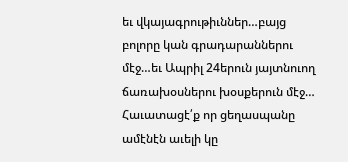եւ վկայագրութիւններ…բայց բոլորը կան գրադարաններու մէջ…եւ Ապրիլ 24երուն յայտնուող ճառախօսներու խօսքերուն մէջ…
Հաւատացէ՛ք որ ցեղասպանը ամէնէն աւելի կը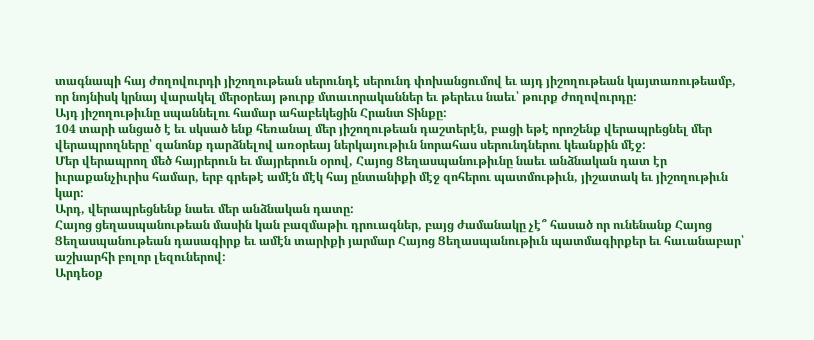տագնապի հայ ժողովուրդի յիշողութեան սերունդէ սերունդ փոխանցումով եւ այդ յիշողութեան կայտառութեամբ, որ նոյնիսկ կրնայ վարակել մերօրեայ թուրք մտաւորականներ եւ թերեւս նաեւ՝ թուրք ժողովուրդը:
Այդ յիշողութիւնը սպաննելու համար ահաբեկեցին Հրանտ Տինքը:
104 տարի անցած է եւ սկսած ենք հեռանալ մեր յիշողութեան դաշտերէն, բացի եթէ որոշենք վերապրեցնել մեր վերապրողները՝ զանոնք դարձնելով առօրեայ ներկայութիւն նորահաս սերունդներու կեանքին մէջ:
Մեր վերապրող մեծ հայրերուն եւ մայրերուն օրով, Հայոց Ցեղասպանութիւնը նաեւ անձնական դատ էր իւրաքանչիւրիս համար, երբ գրեթէ ամէն մէկ հայ ընտանիքի մէջ զոհերու պատմութիւն, յիշատակ եւ յիշողութիւն կար:
Արդ, վերապրեցնենք նաեւ մեր անձնական դատը:
Հայոց ցեղասպանութեան մասին կան բազմաթիւ դրուագներ, բայց ժամանակը չէ՞ հասած որ ունենանք Հայոց Ցեղասպանութեան դասագիրք եւ ամէն տարիքի յարմար Հայոց Ցեղասպանութիւն պատմագիրքեր եւ հաւանաբար՝ աշխարհի բոլոր լեզուներով:
Արդեօք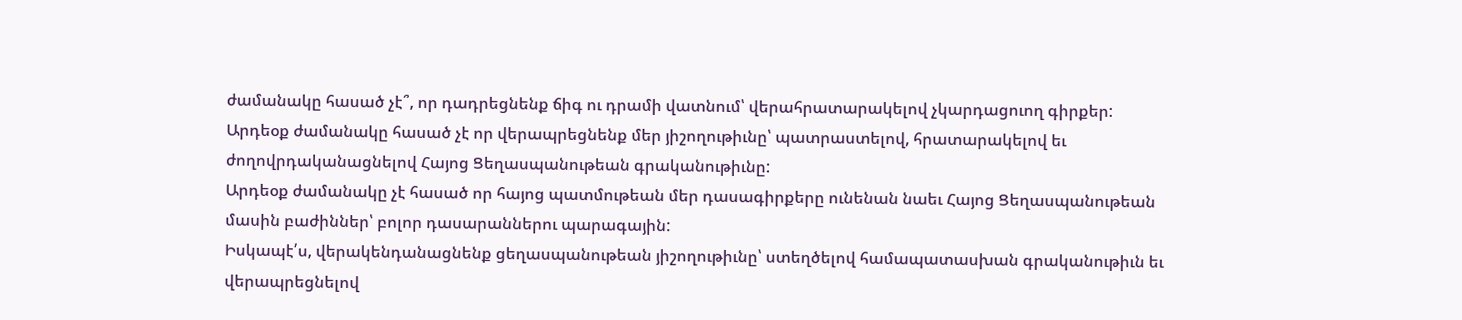ժամանակը հասած չէ՞, որ դադրեցնենք ճիգ ու դրամի վատնում՝ վերահրատարակելով չկարդացուող գիրքեր:
Արդեօք ժամանակը հասած չէ որ վերապրեցնենք մեր յիշողութիւնը՝ պատրաստելով, հրատարակելով եւ ժողովրդականացնելով Հայոց Ցեղասպանութեան գրականութիւնը:
Արդեօք ժամանակը չէ հասած որ հայոց պատմութեան մեր դասագիրքերը ունենան նաեւ Հայոց Ցեղասպանութեան մասին բաժիններ՝ բոլոր դասարաններու պարագային:
Իսկապէ՛ս, վերակենդանացնենք ցեղասպանութեան յիշողութիւնը՝ ստեղծելով համապատասխան գրականութիւն եւ վերապրեցնելով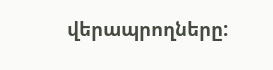վերապրողները: